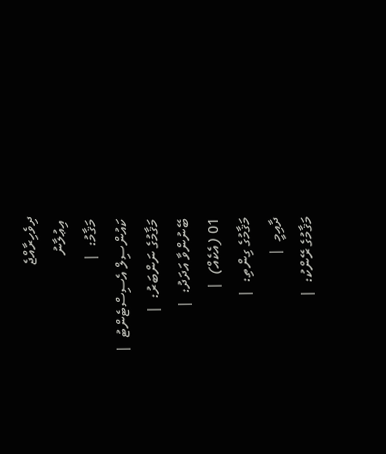ދިވެހިރާއްޖެ
 އިޢުލާނު
 މަޤާމު:  |
 ކައުންސިލް އެސިސްޓެންޓު  |
 މަޤާމުގެ ނަންބަރު:  |
 ބޭނުންވާ އަދަދު:  |
 01 (އެކެއް)  |
 މަޤާމުގެ ގިންތި:  |
 ދާއިމީ  |
 މަޤާމުގެ ރޭންކު:  |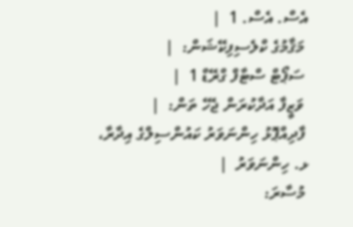އެސް. އެސް. 1  |
 މަޤާމުގެ ކްލެސިފިކޭޝަން:  |
 ސަޕޯޓް ސްޓާފް ގްރޭޑް 1  |
 ވަޒީފާ އަދާކުރަން ޖެހޭ ތަން:  |
 ފާދިއްޕޮޅު ހިންނަވަރު ކައުންސިލްގެ އިދާރާ، ޅ. ހިންނަވަރު  |
 މުސާރަ: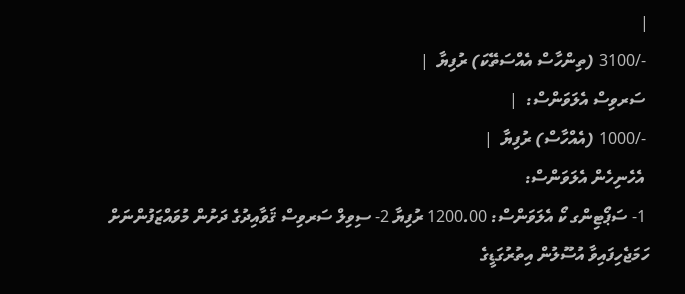|
 -/3100 (ތިންހާސް އެއްސަތޭކަ) ރުފިޔާ  |
 ސަރވިސް އެލަވަންސް:  |
 -/1000 (އެއްހާސް) ރުފިޔާ  |
 އެހެނިހެން އެލަވަންސް:
 1- ސަޕޯޓިންގ ކޯ އެލަވަންސް: 1200.00 ރުފިޔާ 2- ސިވިލް ސަރވިސް ޤަވާއިދުގެ ދަށުން މުވައްޒަފުންނަށް ހަމަޖެހިފައިވާ އުސޫލުން އިތުރުގަޑީގެ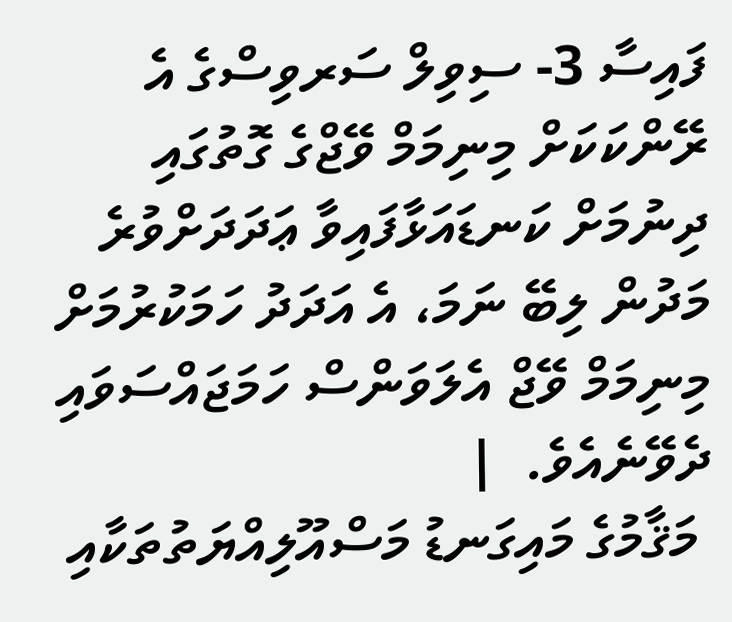ފައިސާ 3- ސިވިލް ސަރވިސްގެ އެ ރޭންކަކަށް މިނިމަމް ވޭޖްގެ ގޮތުގައި ދިނުމަށް ކަނޑައަޅާފައިވާ ޢަދަދަށްވުރެ މަދުން ލިބޭ ނަމަ، އެ އަދަދު ހަމަކުރުމަށް މިނިމަމް ވޭޖް އެލަވަންސް ހަމަޖައްސަވައި ދެވޭނެއެވެ.  |
 މަޤާމުގެ މައިގަނޑު މަސްއޫލިއްޔަތުތަކާއި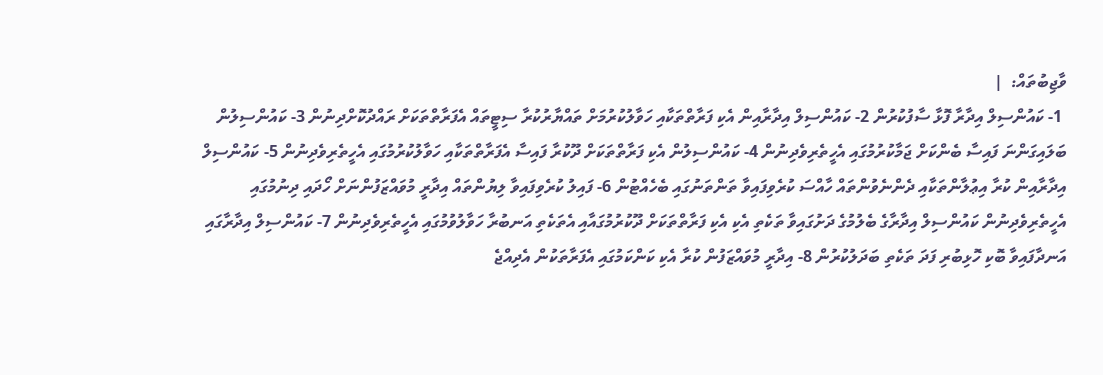ވާޖިބުތައް:  |
 1- ކައުންސިލް އިދާރާ ފޮޅާ ސާފުކުރުން 2- ކައުންސިލް އިދާރާއިން އެކި ފަރާތްތަކާއި ހަވާލުކުރުމަށް ތައްޔާރުކުރާ ސިޓީތައް އެފަރާތްތަކަށް ރައްދުކޮށްދިނުން 3- ކައުންސިލުން ބަލައިގަންނަ ފައިސާ ބެންކަށް ޖަމާކުރުމުގައި އެހީތެރިވެދިނުން 4- ކައުންސިލުން އެކި ފަރާތްތަކަށް ދޫކުރާ ފައިސާ އެފަރާތްތަކާއި ހަވާލުކުރުމުގައި އެހީތެރިވެދިނުން 5- ކައުންސިލް އިދާރާއިން ކުރާ އިޢުލާންތަކާއި ދެންނެވުންތައް ހާއްސަ ކުރެވިފައިވާ ތަންތަނުގައި ބެހެއްޓުން 6- ފައިލު ކުރެވިފައިވާ ލިޔުންތައް އިދާރީ މުވައްޒަފުންނަށް ހޯދައި ދިނުމުގައި އެހީތެރިވެދިނުން ކައުންސިލް އިދާރާގެ ބެލުމުގެ ދަށުގައިވާ ތަކެތި އެކި އެކި ފަރާތްތަކަށް ދޫކުރުމުގައާއި އެތަކެތި އަނބުރާ ހަވާލުވުމުގައި އެހީތެރިވެދިނުން 7- ކައުންސިލް އިދާރާގައި އަނދާފައިވާ ބޮކި ހޮޅިބުރި ފަދަ ތަކެތި ބަދަލުކުރުން 8- އިދާރީ މުވައްޒަފުން ކުރާ އެކި ކަންކަމުގައި އެފަރާތަކުން އެދިއްޖެ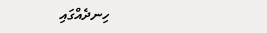ހިނދެއްގައި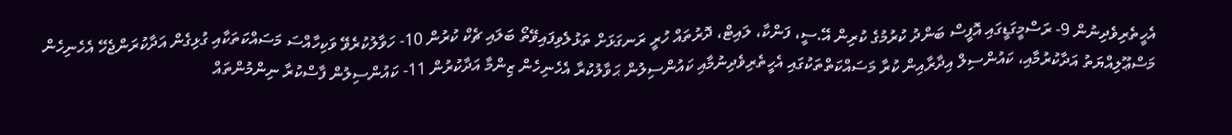އެހީތެރިވެދިނުން 9- ރަސްމީގަޑީގައި އޮފީސް ބަންދު ކުރުމުގެ ކުރިން އޭ.ސީ، ފަންކާ، ލައިޓް، ދޮރުތައް ހުރީ ރަނގަޅަށް ތަޅުލެވިފައިވޭތޯ ބަލައި ޗެކް ކުރުން 10- ހަވާލުކުރެވޭ ވަކިހާއްސަ މަސައްކަތަކާއި ގުޅިގެން އަދާކުރަންޖެހޭ އެހެނިހެން މަސްޢޫލިއްޔަތު އަދާކުރުމާއި، ކައުންސިލް އިދާރާއިން ކުރާ މަސައްކަތްތަކުގައި އެހީތެރިވެދިނުމާއި ކައުންސިލުން ޙަވާލުކުރާ އެހެނިހެން ޒިންމާ އަދާކުރުން 11- ކައުންސިލުން ފާސްކުރާ ނިންމުންތައް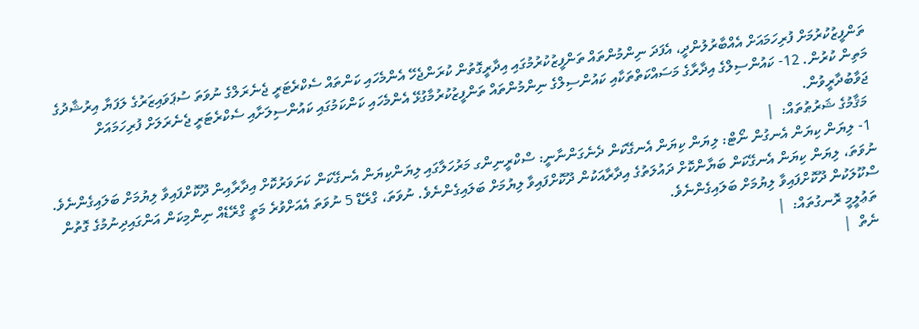ތަންފީޒުކުރުމަށް ފުރިހަމައަށް އެއްބާރުލުންދީ، އެފަދަ ނިންމުންތައް ތަންފީޒުކުރުމުގައި އިދާރީގޮތުން ކުރަންޖެހޭ އެންމެހައި ކަންތައް ސެކްރެޓަރީ ޖެނެރަލްގެ ނުވަތަ ސުޕަވައިޒަރުގެ ލަފަޔާ އިރުޝާދުގެ މަތިން ކުރުން. 12- ކައުންސިލްގެ އިދާރާގެ މަސައްކަތްތަކާއި ކައުންސިލްގެ ނިންމުންތައް ތަންފީޒުކުރުމާގުޅޭ އެންމެހައި ކަންކަމުގައި ކައުންސިލަށާއި ސެކްރެޓަރީ ޖެނެރަލަށް ފުރިހަމައަށް ޖަވާބުދާރީވުން.
 މަޤާމުގެ ޝަރުޠުތައް:  |
 1- ލިޔަން ކިޔަން އެނގުން ނޯޓް: ލިޔަން ކިޔަން އެނގޭކަން ދެނެގަންނާނީ: ސްކްރީނިންގ މަރުހަލާގައި ލިޔަންކިޔަން އެނގޭކަން ކަށަވަރުކޮށް އިދާރާއިން ދޫކޮށްފައިވާ ލިޔުމަށް ބަލައިގެންނެވެ. ނުވަތަ، ލިޔަން ކިޔަން އެނގޭކަން ބަޔާންކޮށް ދައުލަތުގެ އިދާރާއަކުން ދޫކޮށްފައިވާ ލިޔުމަށް ބަލައިގެންނެވެ. ނުވަތަ، ގްރޭޑް 5 ނުވަތަ އެއަށްވުރެ މަތީ ގްރޭޑެއް ނިންމިކަން އަންގައިދިނުމުގެ ގޮތުން ސްކޫލަކުން ދޫކޮށްފައިވާ ލިޔުމަށް ބަލައިގެންނެވެ.
 ތަޢުލީމީ ރޮނގުތައް:  |
 ނެތް  |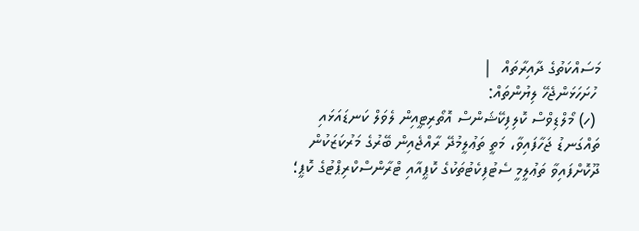މަސައްކަތުގެ ދާއިރާތައް  |
 ހުށަހަޅަންޖެހޭ ލިޔުންތައް:
 (ހ) މޯލްޑިވްސް ކޮލިފިކޭޝަންސް އޮތޯރިޓީއިން ލެވަލް ކަނޑައަޅައި ތައްގަނޑު ޖަހާފައިވާ، މަތީ ތަޢުލީމުދޭ ރާއްޖެއިން ބޭރުގެ މަރުކަޒަކުން ދޫކޮށްފައިވާ ތަޢުލީމީ ސެޓުފިކެޓުތަކުގެ ކޮޕީއާއި ޓްރާންސްކްރިޕްޓުގެ ކޮޕީ؛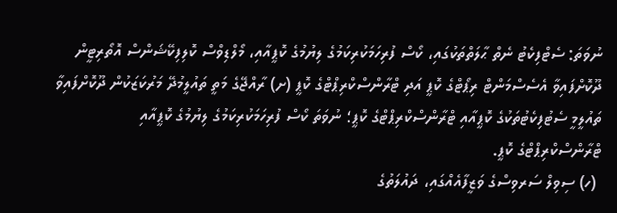ނުވަތަ: ސެޓްފިކެޓު ނެތް ޙާލަތްތަކުގައި، ކޯސް ފުރިހަމަކުރިކަމުގެ ލިޔުމުގެ ކޮޕީއާއި، މޯލްޑިވްސް ކޮލިފިކޭޝަންސް އޮތޯރިޓީން ދޫކޮށްފައިވާ އެސެސްމަންޓް ރިޕޯޓްގެ ކޮޕީ އަދި ޓްރާންސްކްރިޕްޓްގެ ކޮޕީ (ށ) ރާއްޖޭގެ މަތީ ތައުލީމުދޭ މަރުކަޒަކުން ދޫކޮށްފައިވާ ތައުލީމީ ސެޓުފިކެޓުތަކުގެ ކޮޕީއާއި ޓްރާންސްކްރިޕްޓްގެ ކޮޕީ؛ ނުވަތަ ކޯސް ފުރިހަމަކުރިކަމުގެ ލިޔުމުގެ ކޮޕީއާއި ޓްރާންސްކްރިޕްޓްގެ ކޮޕީ.
 (ހ) ސިވިލް ސަރވިސްގެ ވަޒީފާއެއްގައި، ދައުލަތުގެ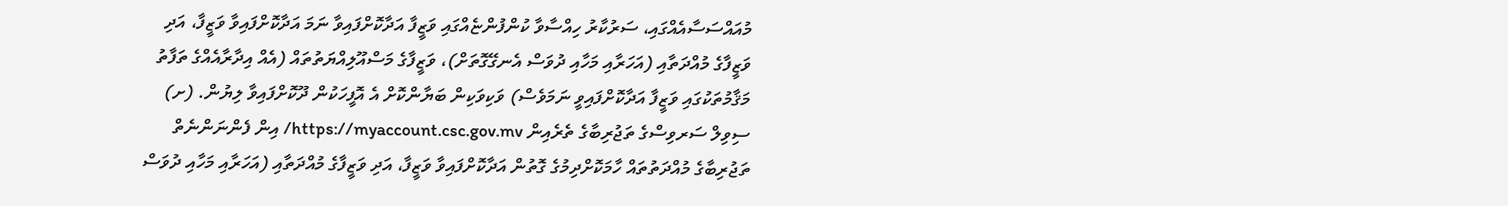މުއައްސަސާއެއްގައި، ސަރުކާރު ހިއްސާވާ ކުންފުންޏެއްގައި ވަޒީފާ އަދާކޮށްފައިވާ ނަމަ އަދާކޮށްފައިވާ ވަޒީފާ، އަދި ވަޒީފާގެ މުއްދަތާއި (އަހަރާއި މަހާއި ދުވަސް އެނގޭގޮތަށް)، ވަޒީފާގެ މަސްއޫލިއްޔަތުތައް (އެއް އިދާރާއެއްގެ ތަފާތު މަޤާމުތަކުގައި ވަޒީފާ އަދާކޮށްފައިވީ ނަމަވެސް) ވަކިވަކިން ބަޔާންކޮށް އެ އޮފީހަކުން ދޫކޮށްފައިވާ ލިޔުން. (ށ) ސިވިލް ސަރވިސްގެ ތަޖުރިބާގެ ތެރެއިން https://myaccount.csc.gov.mv/ އިން ފެންނަންނެތް ތަޖުރިބާގެ މުއްދަތުތައް ހާމަކޮށްދިމުގެ ގޮތުން އަދާކޮށްފައިވާ ވަޒީފާ، އަދި ވަޒީފާގެ މުއްދަތާއި (އަހަރާއި މަހާއި ދުވަސް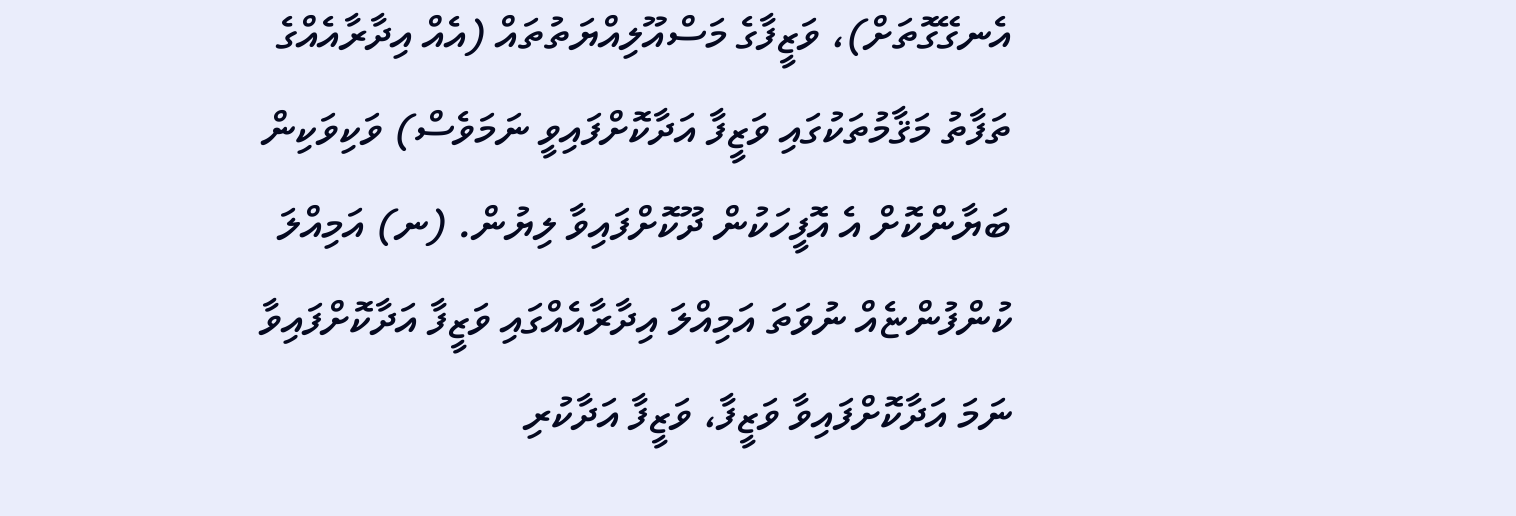އެނގޭގޮތަށް)، ވަޒީފާގެ މަސްއޫލިއްޔަތުތައް (އެއް އިދާރާއެއްގެ ތަފާތު މަޤާމުތަކުގައި ވަޒީފާ އަދާކޮށްފައިވީ ނަމަވެސް) ވަކިވަކިން ބަޔާންކޮށް އެ އޮފީހަކުން ދޫކޮށްފައިވާ ލިޔުން. (ނ) އަމިއްލަ ކުންފުންޏެއް ނުވަތަ އަމިއްލަ އިދާރާއެއްގައި ވަޒީފާ އަދާކޮށްފައިވާ ނަމަ އަދާކޮށްފައިވާ ވަޒީފާ، ވަޒީފާ އަދާކުރި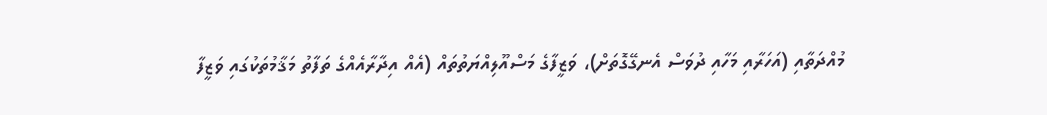މުއްދަތާއި (އަހަރާއި މަހާއި ދުވަސް އެނގޭގޮތަށް)، ވަޒީފާގެ މަސްއޫލިއްޔަތުތައް (އެއް އިދާރާއެއްގެ ތަފާތު މަޤާމުތަކުގައި ވަޒީފާ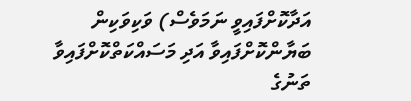އަދާކޮށްފައިވީ ނަމަވެސް) ވަކިވަކިން ބަޔާންކޮށްފައިވާ އަދި މަސައްކަތްކޮށްފައިވާ ތަނުގެ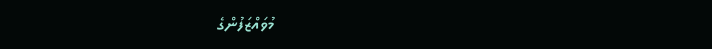މުވައްޒަފުންގެ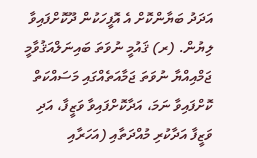އަދަދު ބަޔާންކޮށް އެ އޮފީހަކުން ދޫކޮށްފައިވާ ލިޔުން. (ރ) ޤައުމީ ނުވަތަ ބައިނަލްއަޤުވާމީ ޖަމްއިއްޔާ ނުވަތަ ޖަމާއަތެއްގައި މަސައްކަތް ކޮށްފައިވާ ނަމަ، އަދާކޮށްފައިވާ ވަޒީފާ، އަދި ވަޒީފާ އަދާކުރި މުއްދަތާއި (އަހަރާއި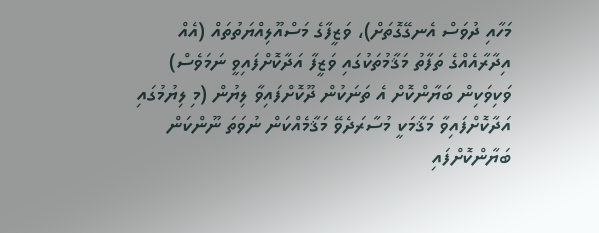މަހާއި ދުވަސް އެނގޭގޮތަށް)، ވަޒީފާގެ މަސްއޫލިއްޔަތުތައް (އެއް އިދާރާއެއްގެ ތަފާތު މަޤާމުތަކުގައި ވަޒީފާ އަދާކޮށްފައިވީ ނަމަވެސް) ވަކިވަކިން ބަޔާންކޮށް އެ ތަނަކުން ދޫކޮށްފައިވާ ލިޔުން (މި ލިޔުމުގައި އަދާކޮށްފައިވާ މަޤާމަކީ މުސާރަދެވޭ މަޤާމެއްކަން ނުވަތަ ނޫންކަން ބަޔާންކޮށްފައި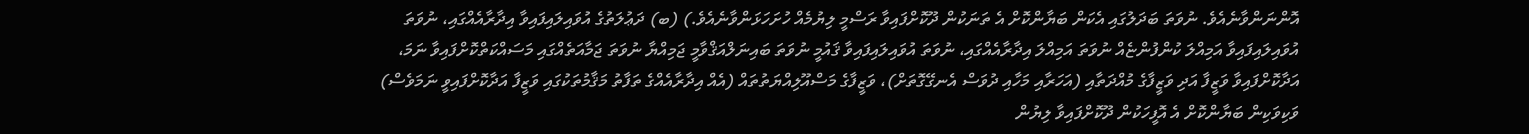އޮންނަންވާނެއެވެ. ނުވަތަ ބަދަލުގައި އެކަން ބަޔާންކޮށް އެ ތަނަކުން ދޫކޮށްފައިވާ ރަސްމީ ލިޔުމެއް ހުށަހަޅަންވާނެއެވެ.) (ބ) ދަޢުލަތުގެ އުވައިލައިފައިވާ އިދާރާއެއްގައި، ނުވަތަ އުވައިލައިފައިވާ އަމިއްލަ ކުންފުންޏެއް ނުވަތަ އަމިއްލަ އިދާރާއެއްގައި، ނުވަތަ އުވައިލައިފައިވާ ޤައުމީ ނުވަތަ ބައިނަލްއަޤްވާމީ ޖަމިއްޔާ ނުވަތަ ޖަމާއަތެއްގައި މަސައްކަތްކޮށްފައިވާ ނަމަ، އަދާކޮށްފައިވާ ވަޒީފާ އަދި ވަޒީފާގެ މުއްދަތާއި (އަހަރާއި މަހާއި ދުވަސް އެނގޭގޮތަށް)، ވަޒީފާގެ މަސްއޫލިއްޔަތުތައް (އެއް އިދާރާއެއްގެ ތަފާތު މަޤާމުތަކުގައި ވަޒީފާ އަދާކޮށްފައިވީ ނަމަވެސް) ވަކިވަކިން ބަޔާންކޮށް އެ އޮފީހަކުން ދޫކޮށްފައިވާ ލިޔުން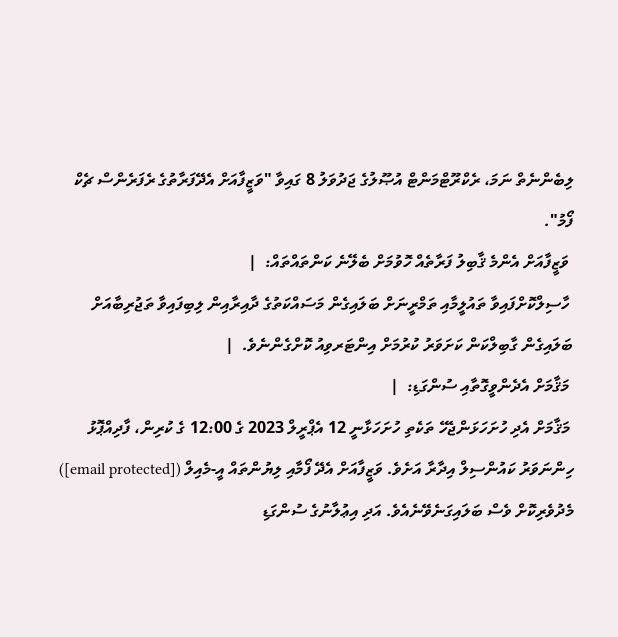ލިބެންނެތް ނަމަ، ރެކްރޫޓްމަންޓް އުޞޫލުގެ ޖަދުވަލު 8 ގައިވާ "ވަޒީފާއަށް އެދޭފަރާތުގެ ރެފަރެންސް ޗެކް ފޯމު".
 ވަޒީފާއަށް އެންމެ ޤާބިލު ފަރާތެއް ހޮވުމަށް ބެލޭނެ ކަންތައްތައް:  |
 ހާސިލްކޮށްފައިވާ ތައުލީމާއި ތަމްރީނަށް ބަލައިގެން މަސައްކަތުގެ ދާއިރާއިން ލިބިފައިވާ ތަޖުރިބާއަށް ބަލައިގެން ގާބިލްކަން ކަށަވަރު ކުރުމަށް އިންޓަރވިއު ކޮށްގެންނެވެ.  |
 މަޤާމަށް އެދެންވީގޮތާއި ސުންގަޑި:  |
 މަޤާމަށް އެދި ހުށަހަޅަންޖެހޭ ތަކެތި ހުށަހަޅާނީ 12 އެޕްރީލް 2023 ގެ 12:00 ގެ ކުރިން، ފާދިއްޕޮޅު ހިންނަވަރު ކައުންސިލް އިދާރާ އަށެވެ. ވަޒީފާއަށް އެދޭ ފޯމާއި ލިޔުންތައް އީ-މެއިލް ([email protected]) މެދުވެރިކޮށް ވެސް ބަލައިގަނެވޭނެއެވެ. އަދި އިޢުލާނުގެ ސުންގަޑި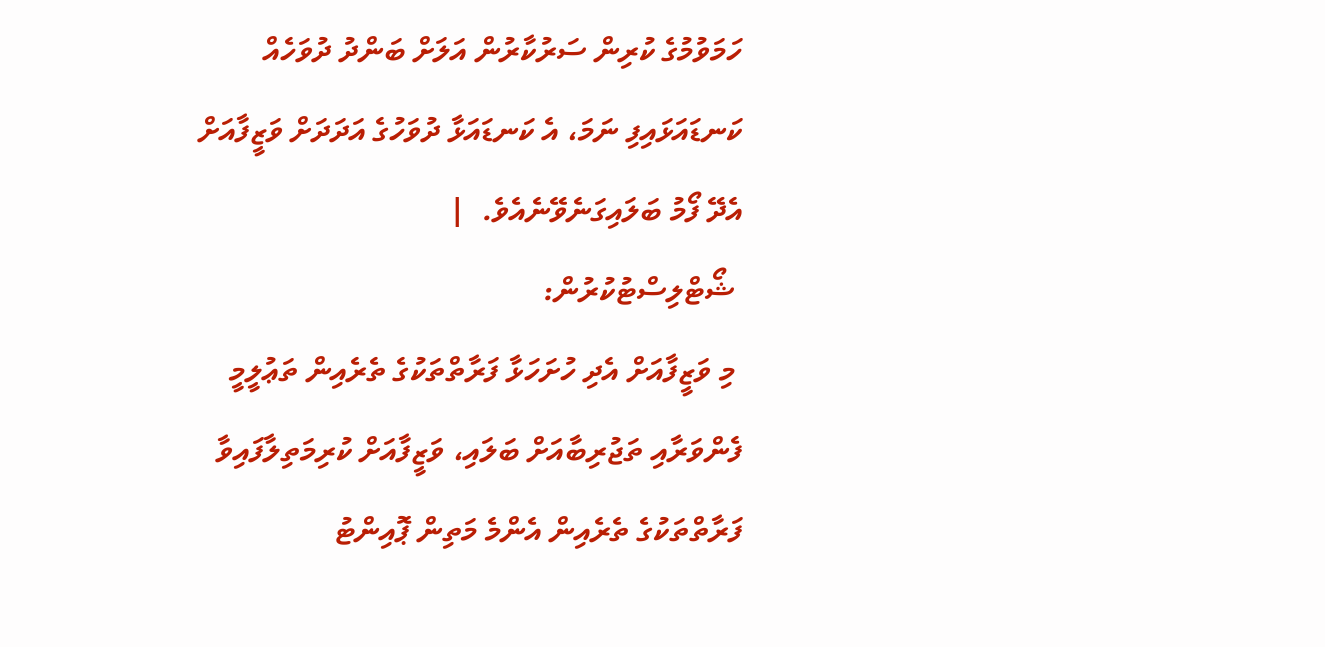ހަމަވުމުގެ ކުރިން ސަރުކާރުން އަލަށް ބަންދު ދުވަހެއް ކަނޑައަޅައިފި ނަމަ، އެ ކަނޑައަޅާ ދުވަހުގެ އަދަދަށް ވަޒީފާއަށް އެދޭ ފޯމު ބަލައިގަނެވޭނެއެވެ.  |
 ޝޯޓްލިސްޓުކުރުން:
 މި ވަޒީފާއަށް އެދި ހުށަހަޅާ ފަރާތްތަކުގެ ތެރެއިން ތަޢުލީމީ ފެންވަރާއި ތަޖުރިބާއަށް ބަލައި، ވަޒީފާއަށް ކުރިމަތިލާފައިވާ ފަރާތްތަކުގެ ތެރެއިން އެންމެ މަތިން ޕޮއިންޓު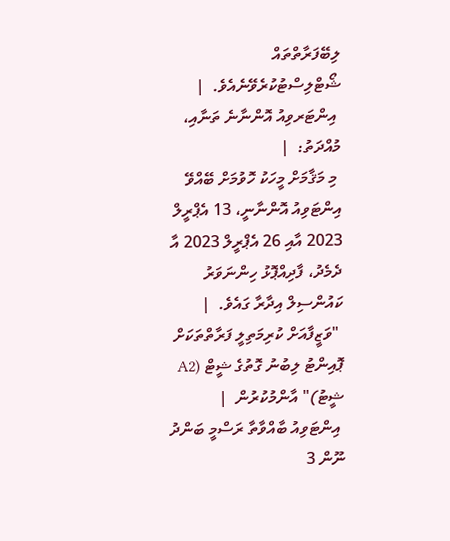ލިބޭފަރާތްތައް ޝޯޓްލިސްޓުކުރެވޭނެއެވެ.  |
 އިންޓަރވިއު އޮންނާނެ ތަނާއި، މުއްދަތު:  |
 މި މަޤާމަށް މީހަކު ހޮވުމަށް ބޭއްވޭ އިންޓަވިއު އޮންނާނީ، 13 އެޕްރީލް 2023 އާއި 26 އެޕްރީލް 2023 އާ ދެމެދު، ފާދިއްޕޮޅު ހިންނަވަރު ކައުންސިލް އިދާރާ ގައެވެ.  |
 "ވަޒީފާއަށް ކުރިމަތިލީ ފަރާތްތަކަށް ޕޮއިންޓު ލިބުނު ގޮތުގެ ޝީޓް (A2 ޝީޓު)" އާންމުކުރުން  |
 އިންޓަވިއު ބާއްވާތާ ރަސްމީ ބަންދު ނޫން 3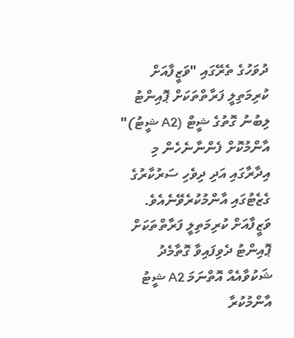ދުވަހުގެ ތެރޭގައި "ވަޒީފާއަށް ކުރިމަތިލީ ފަރާތްތަކަށް ޕޮއިންޓު ލިބުނު ގޮތުގެ ޝީޓް (A2 ޝީޓު)" އާންމުކޮށް ފެންނާނެހެން މި އިދާރާގައި އަދި ދިވެހި ސަރުކާރުގެ ގެޒެޓުގައި އާންމުކުރެވޭނެއެވެ. ވަޒީފާއަށް ކުރިމަތިލީ ފަރާތްތަކަށް ޕޮއިންޓު ދެވިފައިވާ ގޮތާމެދު ޝަކުވާއެއް އޮތްނަމަ A2 ޝީޓު އާންމުކުރާ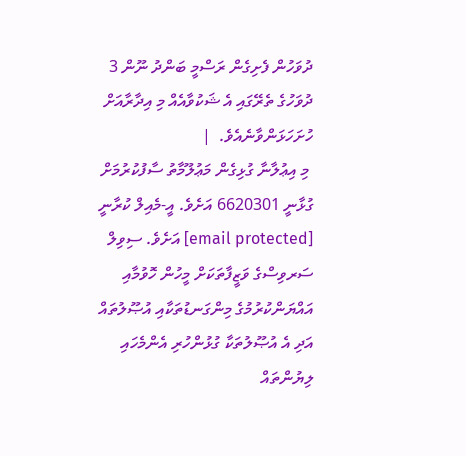ދުވަހުން ފެށިގެން ރަސްމީ ބަންދު ނޫން 3 ދުވަހުގެ ތެރޭގައި އެ ޝަކުވާއެއް މި އިދާރާއަށް ހުށަހަޅަންވާނެއެވެ.  |
 މި އިޢުލާނާ ގުޅިގެން މަޢުލޫމާތު ސާފުކުރުމަށް ގުޅާނީ 6620301 އަށެވެ. އީ-މެއިލް ކުރާނީ [email protected] އަށެވެ. ސިވިލް ސަރވިސްގެ ވަޒީފާތަކަށް މީހުން ހޮވުމާއި އައްޔަންކުރުމުގެ މިންގަނޑުތަކާއި އުޞޫލުތައް އަދި އެ އުޞޫލުތަކާ ގުޅުންހުރި އެންމެހައި ލިޔުންތައް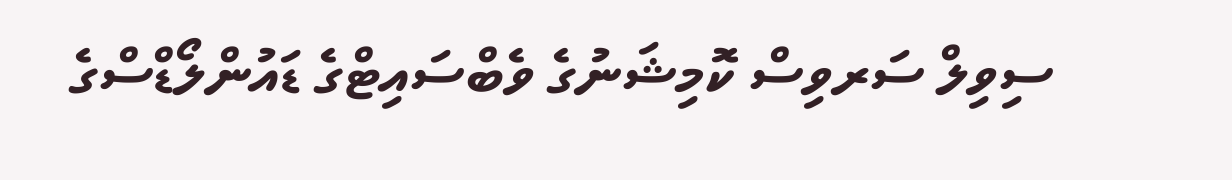ސިވިލް ސަރވިސް ކޮމިޝަނުގެ ވެބްސައިޓްގެ ޑައުންލޯޑްސްގެ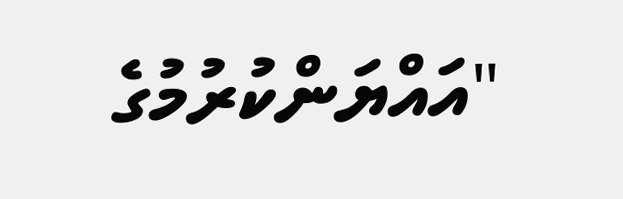"އައްޔަންކުރުމުގެ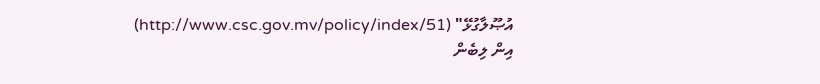އުޞޫލާގުޅޭ" (http://www.csc.gov.mv/policy/index/51) އިން ލިބެން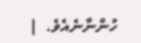ހުންނާނެއެވެ.  |